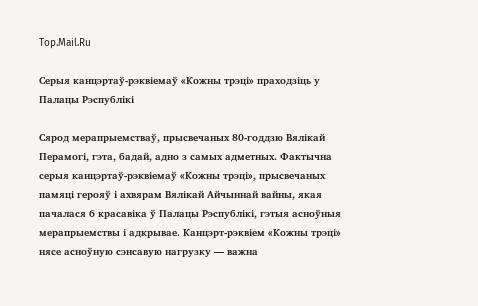Top.Mail.Ru

Серыя канцэртаў-рэквіемаў «Кожны трэці» праходзіць у Палацы Рэспублікі

Сярод мерапрыемстваў, прысвечаных 80-годдзю Вялікай Перамогі, гэта, бадай, адно з самых адметных. Фактычна серыя канцэртаў-рэквіемаў «Кожны трэці», прысвечаных памяці герояў і ахвярам Вялікай Айчыннай вайны, якая пачалася 6 красавіка ў Палацы Рэспублікі, гэтыя асноўныя мерапрыемствы і адкрывае. Канцэрт-рэквіем «Кожны трэці» нясе асноўную сэнсавую нагрузку — важна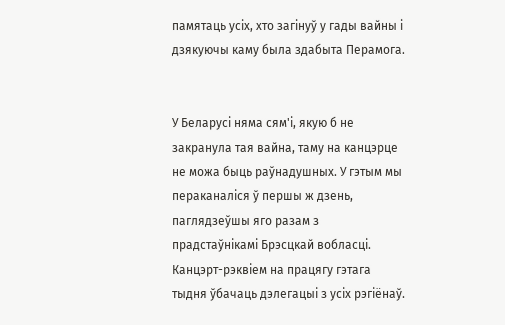памятаць усіх, хто загінуў у гады вайны і дзякуючы каму была здабыта Перамога.


У Беларусі няма сям'і, якую б не закранула тая вайна, таму на канцэрце не можа быць раўнадушных. У гэтым мы пераканаліся ў першы ж дзень, паглядзеўшы яго разам з прадстаўнікамі Брэсцкай вобласці. Канцэрт-рэквіем на працягу гэтага тыдня ўбачаць дэлегацыі з усіх рэгіёнаў.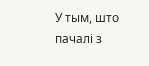У тым, што пачалі з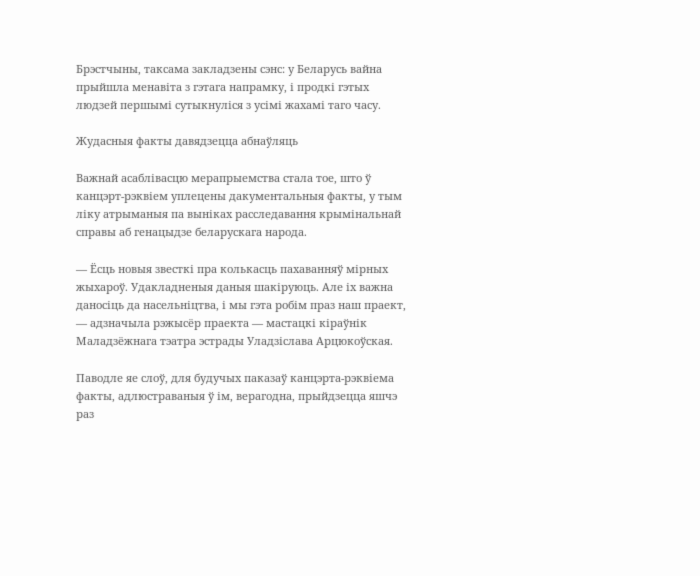Брэстчыны, таксама закладзены сэнс: у Беларусь вайна прыйшла менавіта з гэтага напрамку, і продкі гэтых людзей першымі сутыкнуліся з усімі жахамі таго часу.

Жудасныя факты давядзецца абнаўляць

Важнай асаблівасцю мерапрыемства стала тое, што ў канцэрт-рэквіем уплецены дакументальныя факты, у тым ліку атрыманыя па выніках расследавання крымінальнай справы аб генацыдзе беларускага народа.

— Ёсць новыя звесткі пра колькасць пахаванняў мірных жыхароў. Удакладненыя даныя шакіруюць. Але іх важна даносіць да насельніцтва, і мы гэта робім праз наш праект, — адзначыла рэжысёр праекта — мастацкі кіраўнік Маладзёжнага тэатра эстрады Уладзіслава Арцюкоўская.

Паводле яе слоў, для будучых паказаў канцэрта-рэквіема факты, адлюстраваныя ў ім, верагодна, прыйдзецца яшчэ раз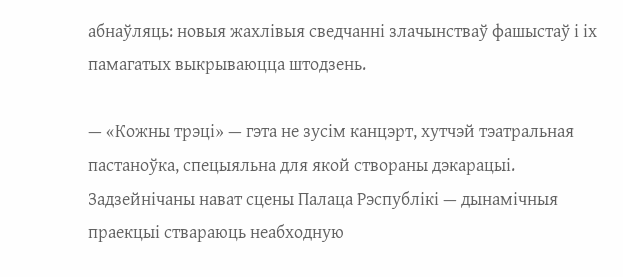абнаўляць: новыя жахлівыя сведчанні злачынстваў фашыстаў і іх памагатых выкрываюцца штодзень.

— «Кожны трэці» — гэта не зусім канцэрт, хутчэй тэатральная пастаноўка, спецыяльна для якой створаны дэкарацыі. Задзейнічаны нават сцены Палаца Рэспублікі — дынамічныя праекцыі ствараюць неабходную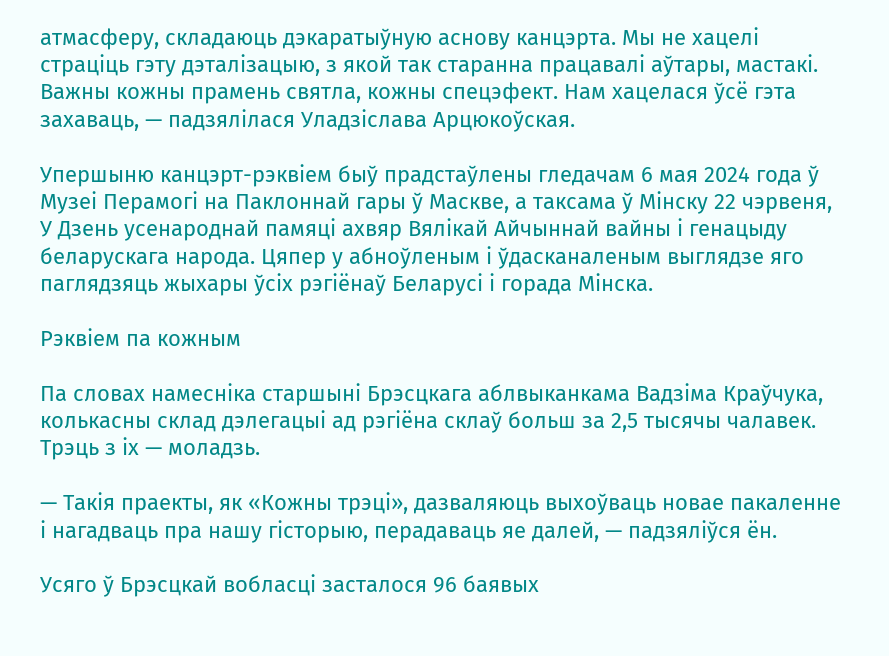атмасферу, складаюць дэкаратыўную аснову канцэрта. Мы не хацелі страціць гэту дэталізацыю, з якой так старанна працавалі аўтары, мастакі. Важны кожны прамень святла, кожны спецэфект. Нам хацелася ўсё гэта захаваць, — падзялілася Уладзіслава Арцюкоўская.

Упершыню канцэрт-рэквіем быў прадстаўлены гледачам 6 мая 2024 года ў Музеі Перамогі на Паклоннай гары ў Маскве, а таксама ў Мінску 22 чэрвеня, У Дзень усенароднай памяці ахвяр Вялікай Айчыннай вайны і генацыду беларускага народа. Цяпер у абноўленым і ўдасканаленым выглядзе яго паглядзяць жыхары ўсіх рэгіёнаў Беларусі і горада Мінска.

Рэквіем па кожным

Па словах намесніка старшыні Брэсцкага аблвыканкама Вадзіма Краўчука, колькасны склад дэлегацыі ад рэгіёна склаў больш за 2,5 тысячы чалавек. Трэць з іх — моладзь.

— Такія праекты, як «Кожны трэці», дазваляюць выхоўваць новае пакаленне і нагадваць пра нашу гісторыю, перадаваць яе далей, — падзяліўся ён.

Усяго ў Брэсцкай вобласці засталося 96 баявых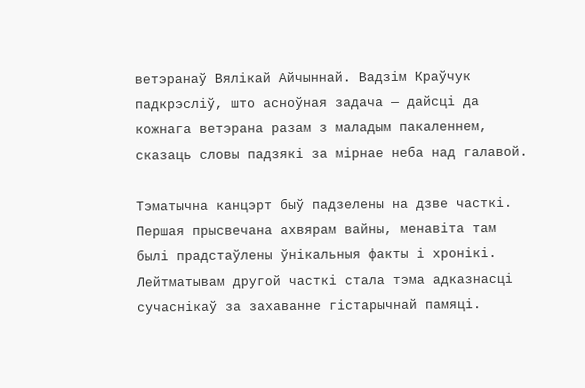ветэранаў Вялікай Айчыннай. Вадзім Краўчук падкрэсліў, што асноўная задача — дайсці да кожнага ветэрана разам з маладым пакаленнем, сказаць словы падзякі за мірнае неба над галавой.

Тэматычна канцэрт быў падзелены на дзве часткі. Першая прысвечана ахвярам вайны, менавіта там былі прадстаўлены ўнікальныя факты і хронікі. Лейтматывам другой часткі стала тэма адказнасці сучаснікаў за захаванне гістарычнай памяці.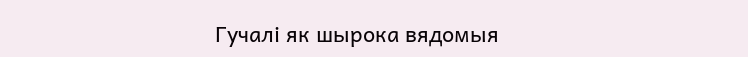Гучалі як шырока вядомыя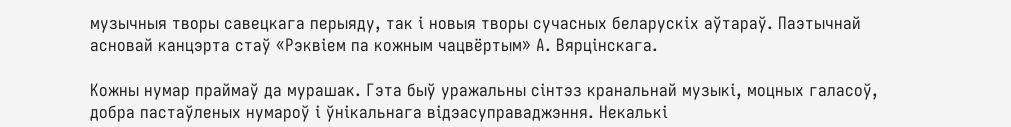музычныя творы савецкага перыяду, так і новыя творы сучасных беларускіх аўтараў. Паэтычнай асновай канцэрта стаў «Рэквіем па кожным чацвёртым» А. Вярцінскага.

Кожны нумар праймаў да мурашак. Гэта быў уражальны сінтэз кранальнай музыкі, моцных галасоў, добра пастаўленых нумароў і ўнікальнага відэасуправаджэння. Некалькі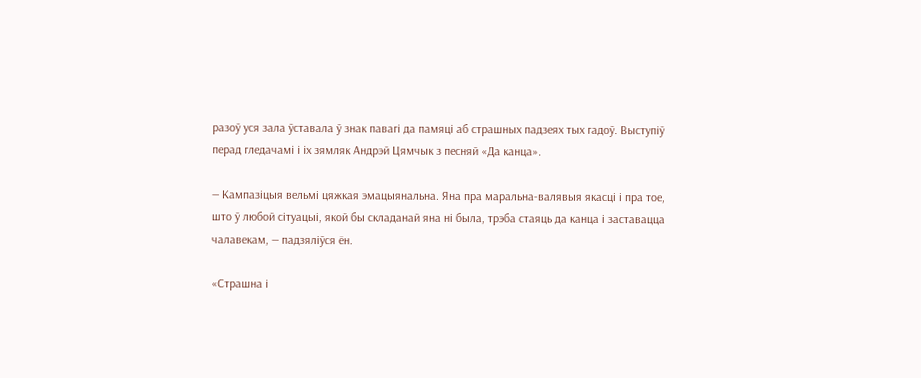разоў уся зала ўставала ў знак павагі да памяці аб страшных падзеях тых гадоў. Выступіў перад гледачамі і іх зямляк Андрэй Цямчык з песняй «Да канца».

— Кампазіцыя вельмі цяжкая эмацыянальна. Яна пра маральна-валявыя якасці і пра тое, што ў любой сітуацыі, якой бы складанай яна ні была, трэба стаяць да канца і заставацца чалавекам, — падзяліўся ён.

«Страшна і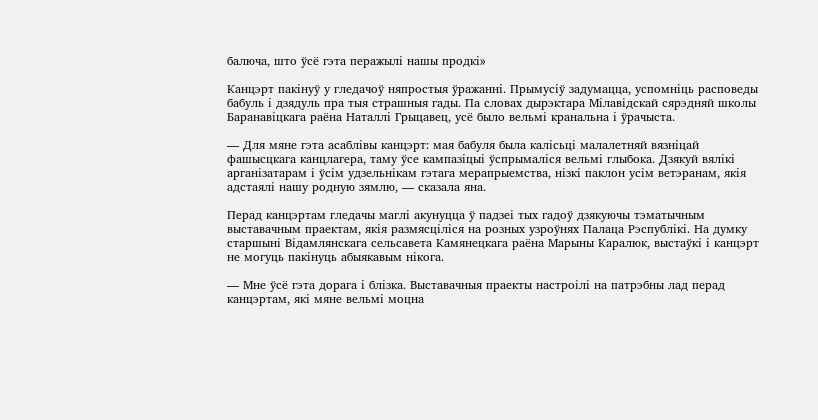балюча, што ўсё гэта перажылі нашы продкі»

Канцэрт пакінуў у гледачоў няпростыя ўражанні. Прымусіў задумацца, успомніць расповеды бабуль і дзядуль пра тыя страшныя гады. Па словах дырэктара Мілавідскай сярэдняй школы Баранавіцкага раёна Наталлі Грыцавец, усё было вельмі кранальна і ўрачыста.

— Для мяне гэта асаблівы канцэрт: мая бабуля была калісьці малалетняй вязніцай фашысцкага канцлагера, таму ўсе кампазіцыі ўспрымаліся вельмі глыбока. Дзякуй вялікі арганізатарам і ўсім удзельнікам гэтага мерапрыемства, нізкі паклон усім ветэранам, якія адстаялі нашу родную зямлю, — сказала яна.

Перад канцэртам гледачы маглі акунуцца ў падзеі тых гадоў дзякуючы тэматычным выставачным праектам, якія размясціліся на розных узроўнях Палаца Рэспублікі. На думку старшыні Відамлянскага сельсавета Камянецкага раёна Марыны Каралюк, выстаўкі і канцэрт не могуць пакінуць абыякавым нікога.

— Мне ўсё гэта дорага і блізка. Выставачныя праекты настроілі на патрэбны лад перад канцэртам, які мяне вельмі моцна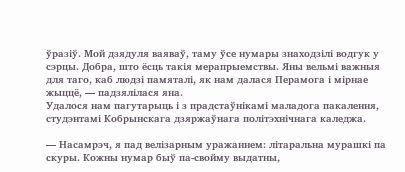ўразіў. Мой дзядуля ваяваў, таму ўсе нумары знаходзілі водгук у сэрцы. Добра, што ёсць такія мерапрыемствы. Яны вельмі важныя для таго, каб людзі памяталі, як нам далася Перамога і мірнае жыццё, — падзялілася яна.
Удалося нам пагутарыць і з прадстаўнікамі маладога пакалення, студэнтамі Кобрынскага дзяржаўнага політэхнічнага каледжа.

— Насамрэч, я пад велізарным уражаннем: літаральна мурашкі па скуры. Кожны нумар быў па-свойму выдатны,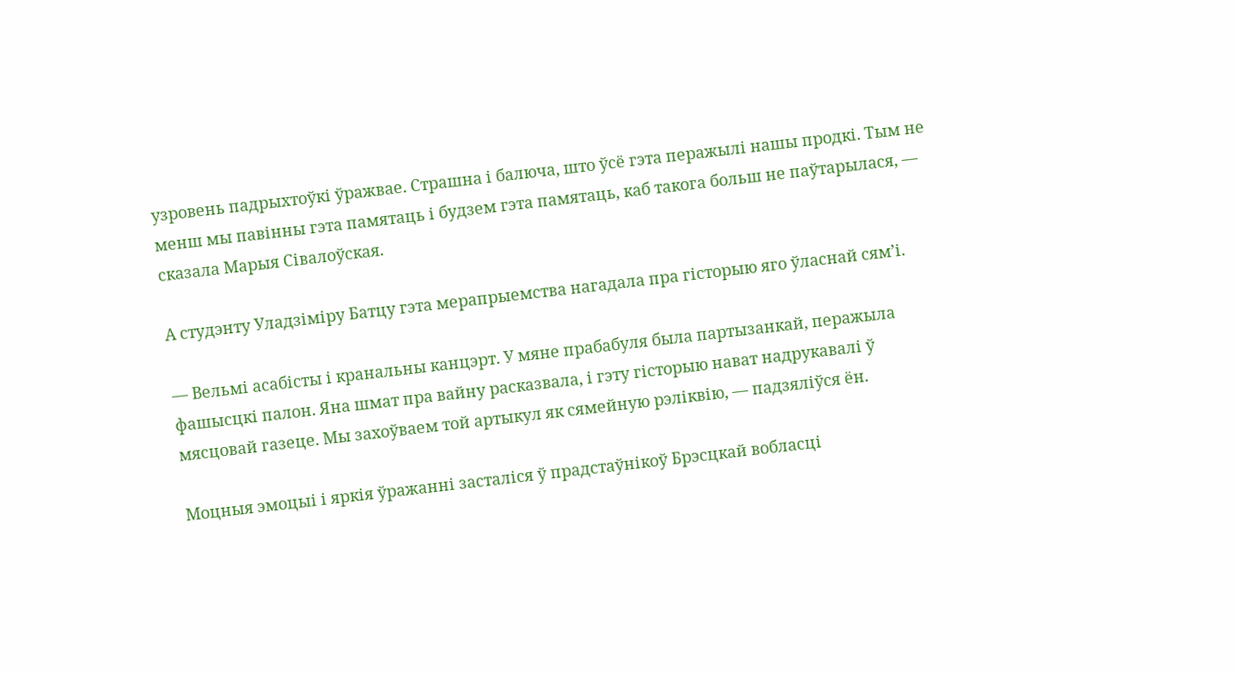узровень падрыхтоўкі ўражвае. Страшна і балюча, што ўсё гэта перажылі нашы продкі. Тым не менш мы павінны гэта памятаць і будзем гэта памятаць, каб такога больш не паўтарылася, — сказала Марыя Сівалоўская.

А студэнту Уладзіміру Батцу гэта мерапрыемства нагадала пра гісторыю яго ўласнай сям’і.

— Вельмі асабісты і кранальны канцэрт. У мяне прабабуля была партызанкай, перажыла фашысцкі палон. Яна шмат пра вайну расказвала, і гэту гісторыю нават надрукавалі ў мясцовай газеце. Мы захоўваем той артыкул як сямейную рэліквію, — падзяліўся ён.

Моцныя эмоцыі і яркія ўражанні засталіся ў прадстаўнікоў Брэсцкай вобласці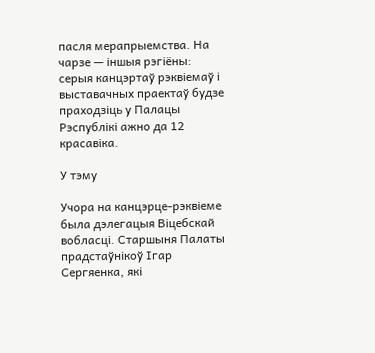пасля мерапрыемства. На чарзе — іншыя рэгіёны: серыя канцэртаў рэквіемаў і выставачных праектаў будзе праходзіць у Палацы Рэспублікі ажно да 12 красавіка.

У тэму

Учора на канцэрце-рэквіеме была дэлегацыя Віцебскай вобласці. Старшыня Палаты прадстаўнікоў Ігар Сергяенка, які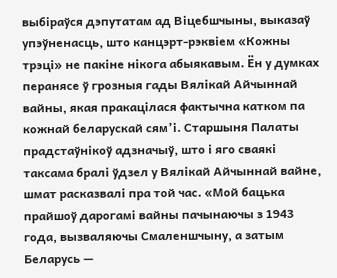выбіраўся дэпутатам ад Віцебшчыны, выказаў упэўненасць, што канцэрт-рэквіем «Кожны трэці» не пакіне нікога абыякавым. Ён у думках перанясе ў грозныя гады Вялікай Айчыннай вайны, якая пракацілася фактычна катком па кожнай беларускай сям’і. Старшыня Палаты прадстаўнікоў адзначыў, што і яго сваякі таксама бралі ўдзел у Вялікай Айчыннай вайне, шмат расказвалі пра той час. «Мой бацька прайшоў дарогамі вайны пачынаючы з 1943 года, вызваляючы Смаленшчыну, а затым Беларусь —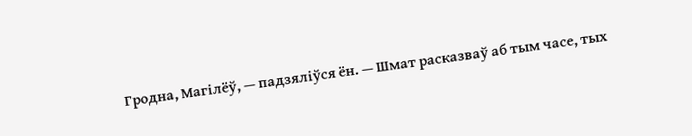Гродна, Магілёў, — падзяліўся ён. — Шмат расказваў аб тым часе, тых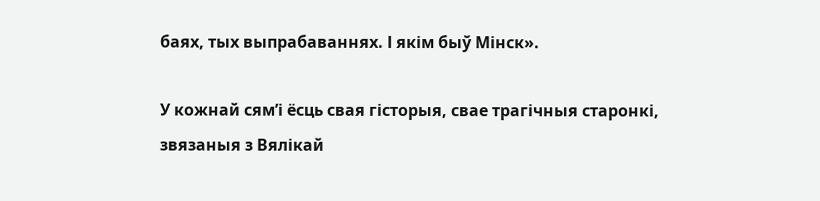баях, тых выпрабаваннях. І якім быў Мінск».

У кожнай сям’і ёсць свая гісторыя, свае трагічныя старонкі, звязаныя з Вялікай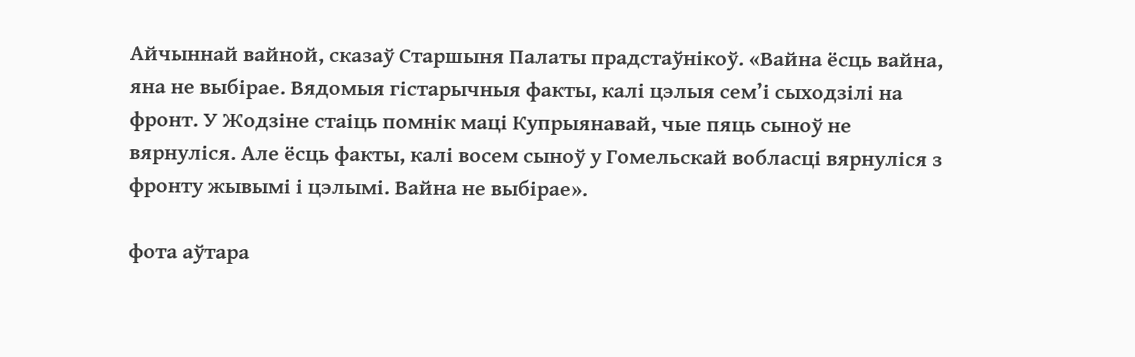Айчыннай вайной, сказаў Старшыня Палаты прадстаўнікоў. «Вайна ёсць вайна, яна не выбірае. Вядомыя гістарычныя факты, калі цэлыя сем’і сыходзілі на фронт. У Жодзіне стаіць помнік маці Купрыянавай, чые пяць сыноў не вярнуліся. Але ёсць факты, калі восем сыноў у Гомельскай вобласці вярнуліся з фронту жывымі і цэлымі. Вайна не выбірае».

фота аўтара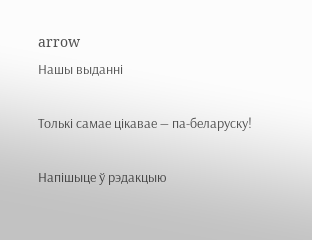arrow
Нашы выданні

Толькі самае цікавае — па-беларуску!

Напішыце ў рэдакцыю